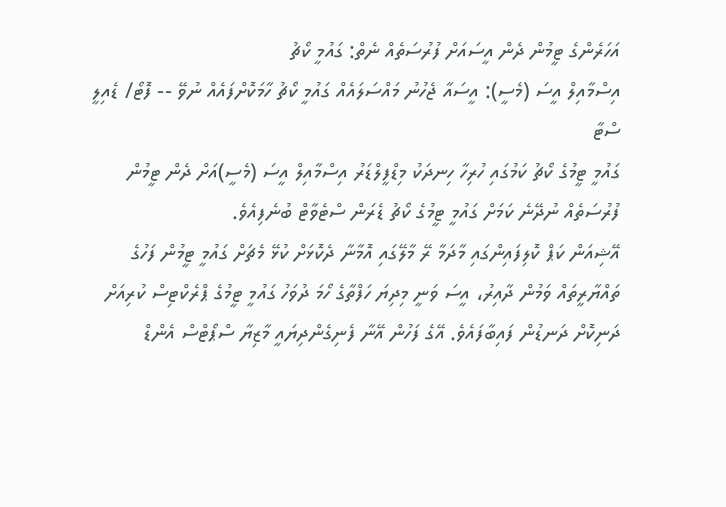އަހަރެންގެ ޓީމުން ދެން އީސައަށް ފުރުސަތެއް ނެތް: ގައުމީ ކޯޗު
އިސްމާއިލް އީސަ (މެސީ): އީސައާ ޖެހުނު މައްސަލައެއް ގައުމީ ކޯޗު ހާމަކޮށްފައެއް ނުވޭ -- ފޮޓޯ/ ޑެއިލީ ސްޓާ
ގައުމީ ޓީމުގެ ކޯޗު ކަމުގައި ހުރިހާ ހިނދަކު މިޑްފީލްޑަރު އިސްމާއިލް އީސަ (މެސީ)އަށް ދެން ޓީމުން ފުރުސަތެއް ނުދޭނެ ކަމަށް ގައުމީ ޓީމުގެ ކޯޗު ޑެރަން ސްޓެވާޓް ބުނެފިއެވެ.
އޭޝިއަން ކަޕް ކޮލިފައިންގައި މާދަމާ ރޭ މާލޭގައި އޮމާނާ ދެކޮޅަށް ކުޅޭ މެޗަށް ގައުމީ ޓީމުން ފަހުގެ ތައްޔާރީތައް ވަމުން ދާއިރު، އީސަ ވަނީ މިދިޔަ ހަފްތާގެ ހޯމަ ދުވަހު ގައުމީ ޓީމުގެ ޕްރެކްޓިސް ކުރިއަށް ދަނިކޮށް ދަނޑުން ފައިބާފައެވެ. އޭގެ ފަހުން އޭނާ ފެނިގެންދިޔައީ މާޒިޔާ ސްޕޯޓްސް އެންޑް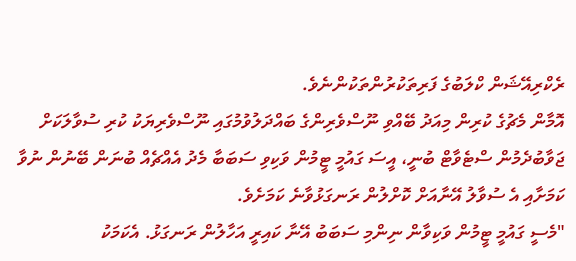ރެކްރިއޭޝަން ކްލަބުގެ ފަރިތަކުރުންތަކުންނެވެ.
އޮމާން މެޗުގެ ކުރިން މިއަދު ބޭއްވި ނޫސްވެރިންގެ ބައްދަލުވުމުގައި ނޫސްވެރިޔަކު ކުރި ސުވާލަކަށް ޖަވާބުދެމުން ސްޓެވާޓް ބުނީ، އީސަ ގައުމީ ޓީމުން ވަކިވި ސަބަބާ މެދު އެއްޗެއް ބުނަން ބޭނުން ނުވާ ކަމަށާއި އެ ސުވާލު އޭނާއަށް ކޮށްލުން ރަނގަޅުވާނެ ކަމަށެވެ.
"މެސީ ގައުމީ ޓީމުން ވަކިވާން ނިންމި ސަބަބު އޭނާ ކައިރީ އަހާލުން ރަނގަޅު. އެކަމަކު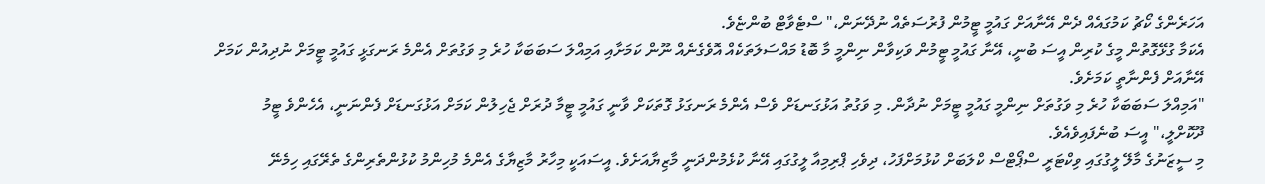އަހަރެންގެ ކޯޗު ކަމުގައެއް ދެން އޭނާއަށް ގައުމީ ޓީމުން ފުރުސަތެއް ނުދޭނަން،" ސްޓެވާޓް ބުންޏެވެ.
އެކަމާ ގުޅޭގޮތުން މީގެ ކުރިން އީސަ ބުނީ، އޭނާ ގައުމީ ޓީމުން ވަކިވާން ނިންމީ މާ ބޮޑު މައްސަލަތަކެއް އޮވެގެނެއް ނޫން ކަމަށާއި އަމިއްލަ ސަބަބަކާ ހުރެ މި ވަގުތަށް އެންމެ ރަނގަޅީ ގައުމީ ޓީމަށް ނުދިއުން ކަމަށް އޭނާއަށް ފެންނާތީ ކަމަށެވެ.
"އަމިއްލަ ސަބަބަކާ ހުރެ މި ވަގުތަށް ނިންމީ ގައުމީ ޓީމަށް ނުދާން. މި ވަގުތު އަޅުގަނޑަށް ވެސް އެންމެ ރަނގަޅު ގޮތަކަށް ވާނީ ގައުމީ ޓީމާ ދުރަށް ޖެހިލުން ކަމަށް އަޅުގަނޑަށް ފެންނަނީ، އެހެންވެ ޓީމު ދޫކޮށްލީ،" އީސަ ބުނެފައިވެއެވެ.
މި ސީޒަނުގެ މާލޭ ލީގުގައި ވިކްޓަރީ ސްޕޯޓްސް ކްލަބަށް ކުޅުމަށްފަހު، ދިވެހި ޕްރިމިއާ ލީގުގައި އޭނާ ކުޅެމުންދަނީ މާޒިޔާއަށެވެ. އީސައަކީ މިހާރު މާޒިޔާގެ އެންމެ މުހިންމު ކުޅުންތެރިންގެ ތެރޭގައި ހިމެނޭ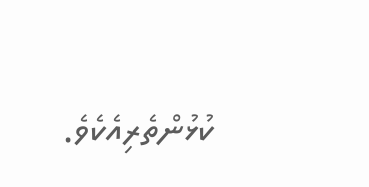ކުޅުންތެރިއެކެވެ.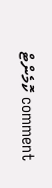comment ކޮމެންޓް